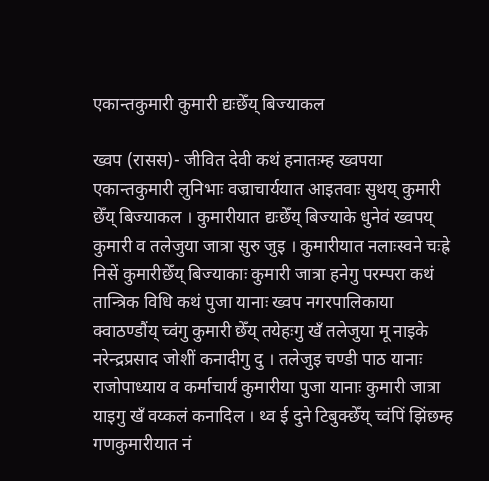एकान्तकुमारी कुमारी द्यःछेँय् बिज्याकल

ख्वप (रासस)- जीवित देवी कथं हनातःम्ह ख्वपया एकान्तकुमारी लुनिभाः वज्राचार्ययात आइतवाः सुथय् कुमारी छेँय् बिज्याकल । कुमारीयात द्यःछेँय् बिज्याके धुनेवं ख्वपय् कुमारी व तलेजुया जात्रा सुरु जुइ । कुमारीयात नलाःस्वने चःह्रे निसें कुमारीछेँय् बिज्याकाः कुमारी जात्रा हनेगु परम्परा कथं तान्त्रिक विधि कथं पुजा यानाः ख्वप नगरपालिकाया क्वाठण्डौंय् च्वंगु कुमारी छेँय् तयेहःगु खँ तलेजुया मू नाइके नरेन्द्रप्रसाद जोशीं कनादीगु दु । तलेजुइ चण्डी पाठ यानाः राजोपाध्याय व कर्माचार्यं कुमारीया पुजा यानाः कुमारी जात्रा याइगु खँ वय्कलं कनादिल । थ्व ई दुने टिबुक्छेँय् च्वंपिं झिंछम्ह गणकुमारीयात नं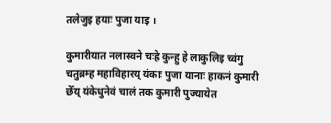तलेजुइ हयाः पुजा याइ ।

कुमारीयात नलास्वने चःह्रे कुन्हु हे लाकुलिइ च्वंगु चतुब्रम्ह महाविहारय् यंकाः पुजा यानाः हाकनं कुमारी छेँय् यंकेधुनेवं चालं तक कुमारी पुज्यायेत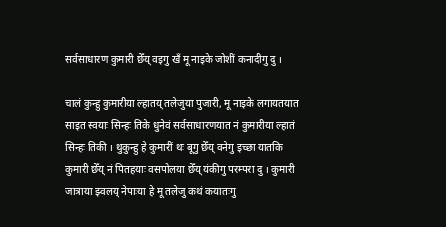सर्वसाधारण कुमारी छेँय् वइगु खँ मू नाइके जोशीं कनादीगु दु ।

चालं कुन्हु कुमारीया ल्हातय् तलेजुया पुजारी, मू नाइके लगायतयात साइत स्वयाः सिन्हः तिके धुनेवं सर्वसाधारणयात नं कुमारीया ल्हातं सिन्हः तिकी । थुकुन्हु हे कुमारीं थः बूगु छेँय् वनेगु इच्छा यातकि कुमारी छेँय् नं पितहयाः वसपोलया छेँय् यंकीगु परम्परा दु । कुमारी जात्राया झ्वलय् नेपाःया हे मू तलेजु कथं कयातःगु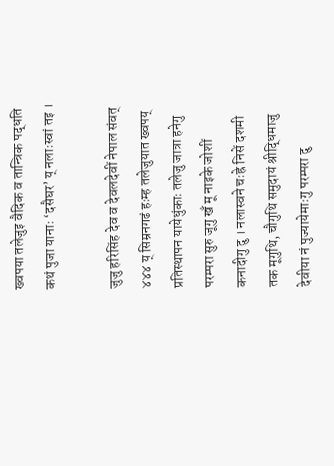ख्वपया तलेजुइ वैदिक व तान्त्रिक पद्धति कथं पुजा यानाः ‘दसैघर’ य् नलाःस्वां तइ ।

जुजु हरिसिंह देव व देवलदेवीं नेपाल संवत् ४४४ य् सिम्रनगढं हःम्ह तलेजुयात ख्वपय् प्रतिस्थापन यायेधुंकाः तलेजु जात्रा हनेगु परम्परा सुरु जूगु खँ मू नाइके जोशीं कनादीगु दु । नलास्वने चःह्रे निसें दशमी तक मूगुथि, चौगुथि समुदायं श्रीद्धिमाजु देवीया नं पुज्यायेमाःगु परम्परा दु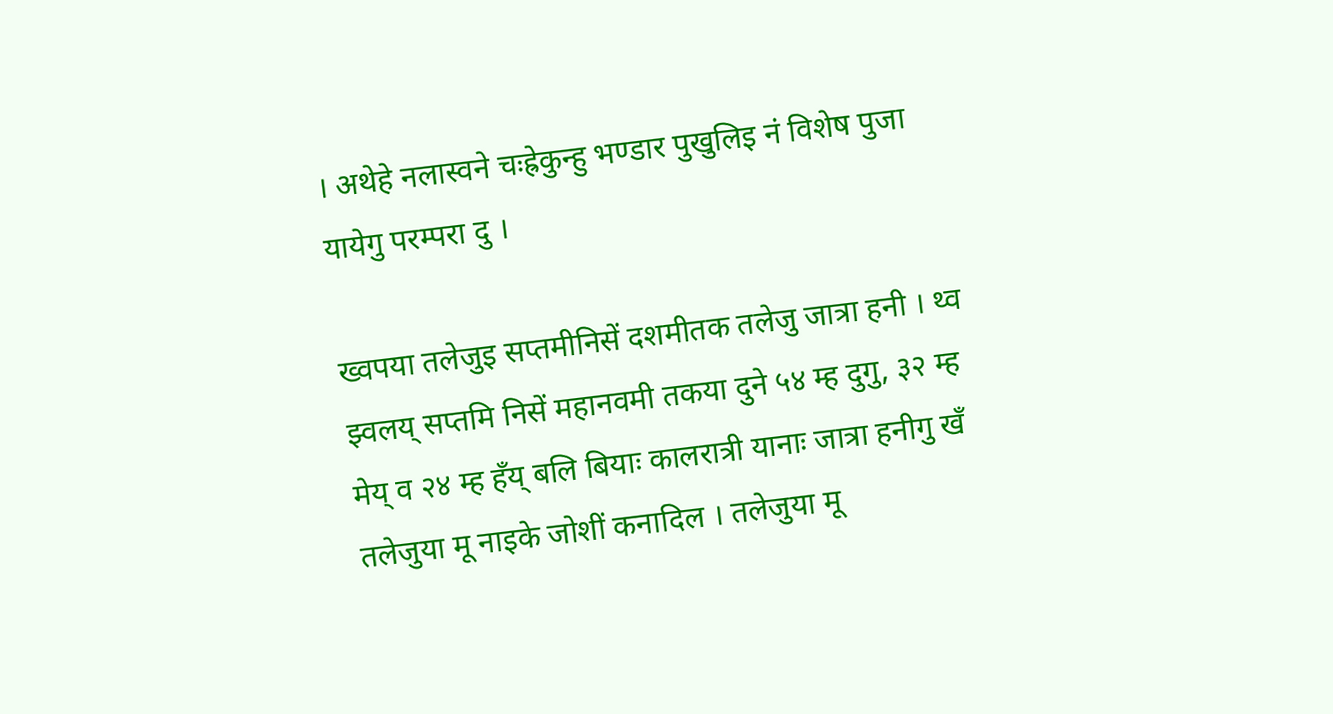। अथेहे नलास्वने चःह्रेकुन्हु भण्डार पुखुलिइ नं विशेष पुजा यायेगु परम्परा दु ।

ख्वपया तलेजुइ सप्तमीनिसें दशमीतक तलेजु जात्रा हनी । थ्व झ्वलय् सप्तमि निसें महानवमी तकया दुने ५४ म्ह दुगु, ३२ म्ह मेय् व २४ म्ह हँय् बलि बियाः कालरात्री यानाः जात्रा हनीगु खँ तलेजुया मू नाइके जोशीं कनादिल । तलेजुया मू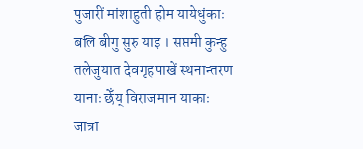पुजारीं मांशाहुती होम यायेधुंकाः बलि बीगु सुरु याइ । सप्तमी कुन्हु तलेजुयात देवगृहपाखें स्थनान्तरण यानाः छेँय् विराजमान याकाः जात्रा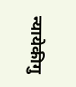न्यायेकीगु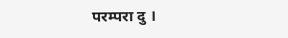परम्परा दु ।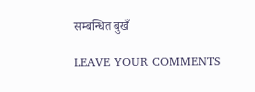सम्बन्धित बुखँ

LEAVE YOUR COMMENTS